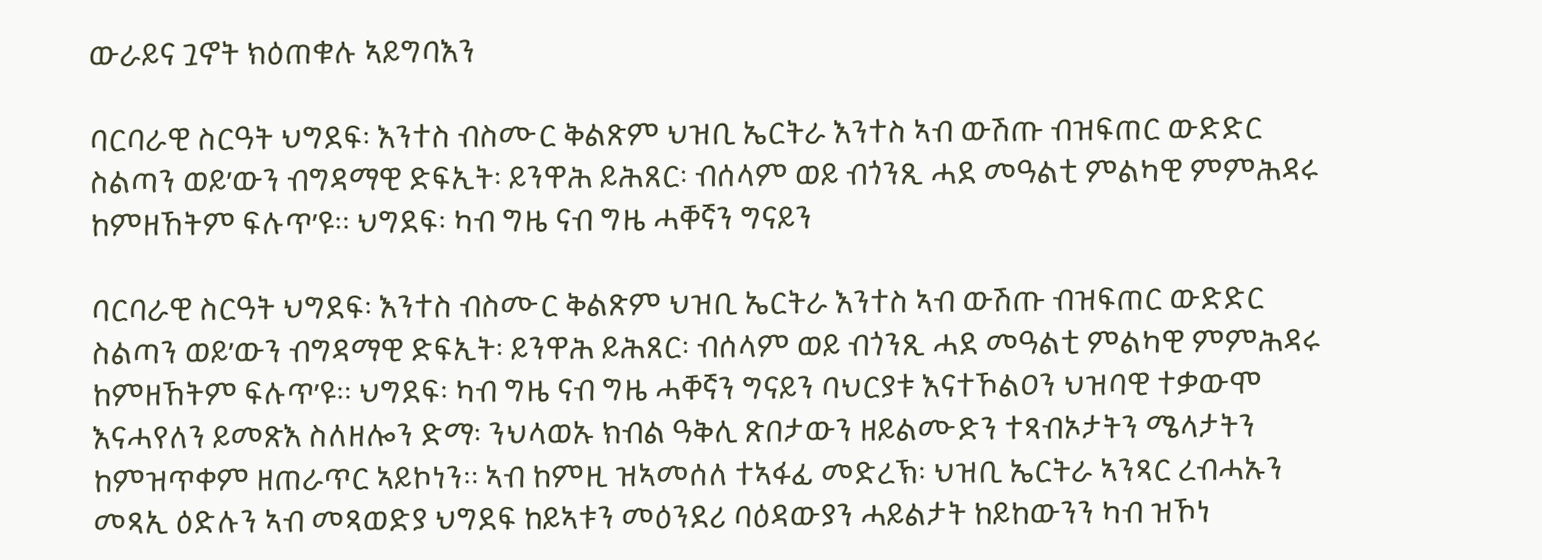ውራይና ጓኖት ክዕጠቁሉ ኣይግባእን

ባርባራዊ ስርዓት ህግደፍ፡ እንተስ ብስሙር ቅልጽም ህዝቢ ኤርትራ እንተስ ኣብ ውሽጡ ብዝፍጠር ውድድር ስልጣን ወይ’ውን ብግዳማዊ ድፍኢት፡ ይንዋሕ ይሕጸር፡ ብሰላም ወይ ብጎንጺ ሓደ መዓልቲ ምልካዊ ምምሕዳሩ ከምዘኸትም ፍሉጥ’ዩ። ህግደፍ፡ ካብ ግዜ ናብ ግዜ ሓቐኛን ግናይን

ባርባራዊ ስርዓት ህግደፍ፡ እንተስ ብስሙር ቅልጽም ህዝቢ ኤርትራ እንተስ ኣብ ውሽጡ ብዝፍጠር ውድድር ስልጣን ወይ’ውን ብግዳማዊ ድፍኢት፡ ይንዋሕ ይሕጸር፡ ብሰላም ወይ ብጎንጺ ሓደ መዓልቲ ምልካዊ ምምሕዳሩ ከምዘኸትም ፍሉጥ’ዩ። ህግደፍ፡ ካብ ግዜ ናብ ግዜ ሓቐኛን ግናይን ባህርያቱ እናተኾልዐን ህዝባዊ ተቃውሞ እናሓየለን ይመጽእ ስለዘሎን ድማ፡ ንህላወኡ ክብል ዓቅሊ ጽበታውን ዘይልሙድን ተጻብኦታትን ሜላታትን ከምዝጥቀም ዘጠራጥር ኣይኮነን። ኣብ ከምዚ ዝኣመሰለ ተኣፋፊ መድረኽ፡ ህዝቢ ኤርትራ ኣንጻር ረብሓኡን መጻኢ ዕድሉን ኣብ መጻወድያ ህግደፍ ከይኣቱን መዕንደሪ ባዕዳውያን ሓይልታት ከይከውንን ካብ ዝኾነ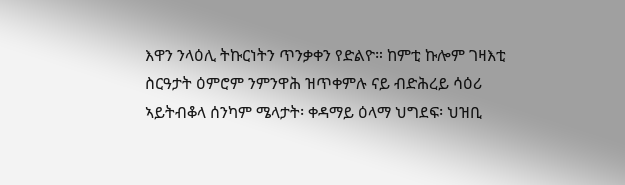እዋን ንላዕሊ ትኩርነትን ጥንቃቀን የድልዮ። ከምቲ ኩሎም ገዛእቲ ስርዓታት ዕምሮም ንምንዋሕ ዝጥቀምሉ ናይ ብድሕረይ ሳዕሪ ኣይትብቆላ ሰንካም ሜላታት፡ ቀዳማይ ዕላማ ህግደፍ፡ ህዝቢ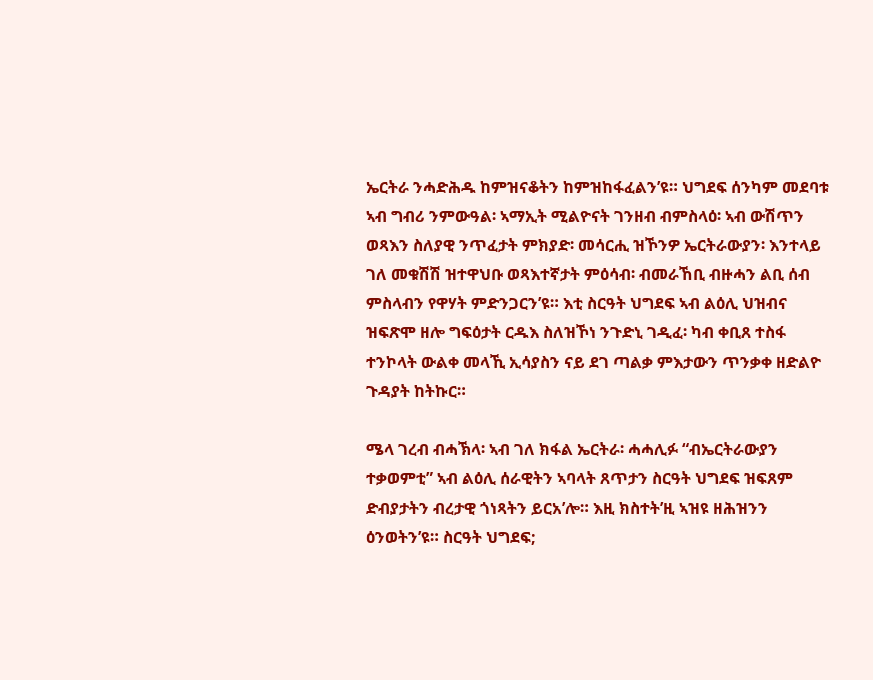ኤርትራ ንሓድሕዱ ከምዝናቆትን ከምዝከፋፈልን’ዩ። ህግደፍ ሰንካም መደባቱ ኣብ ግብሪ ንምውዓል፡ ኣማኢት ሚልዮናት ገንዘብ ብምስላዕ፡ ኣብ ውሽጥን ወጻእን ስለያዊ ንጥፈታት ምክያድ፡ መሳርሒ ዝኾንዎ ኤርትራውያን፡ እንተላይ ገለ መቁሽሽ ዝተዋህቡ ወጻእተኛታት ምዕሳብ፡ ብመራኸቢ ብዙሓን ልቢ ሰብ ምስላብን የዋሃት ምድንጋርን’ዩ። እቲ ስርዓት ህግደፍ ኣብ ልዕሊ ህዝብና ዝፍጽሞ ዘሎ ግፍዕታት ርዱእ ስለዝኾነ ንጉድኒ ገዲፈ፡ ካብ ቀቢጸ ተስፋ ተንኮላት ውልቀ መላኺ ኢሳያስን ናይ ደገ ጣልቃ ምእታውን ጥንቃቀ ዘድልዮ ጉዳያት ከትኩር።

ሜላ ገረብ ብሓኽላ፡ ኣብ ገለ ክፋል ኤርትራ፡ ሓሓሊፉ “ብኤርትራውያን ተቃወምቲ” ኣብ ልዕሊ ሰራዊትን ኣባላት ጸጥታን ስርዓት ህግደፍ ዝፍጸም ድብያታትን ብረታዊ ጎነጻትን ይርአ’ሎ። እዚ ክስተት’ዚ ኣዝዩ ዘሕዝንን ዕንወትን’ዩ። ስርዓት ህግደፍ;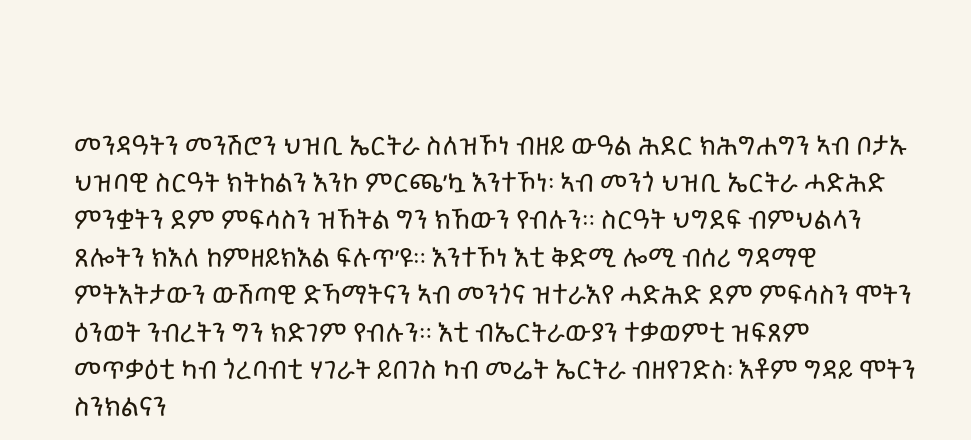መንዳዓትን መንሽሮን ህዝቢ ኤርትራ ስለዝኾነ ብዘይ ውዓል ሕደር ክሕግሐግን ኣብ ቦታኡ ህዝባዊ ስርዓት ክትከልን እንኮ ምርጫ’ኳ እንተኾነ፡ ኣብ መንጎ ህዝቢ ኤርትራ ሓድሕድ ምንቋትን ደም ምፍሳስን ዝኸትል ግን ክኸውን የብሉን። ስርዓት ህግደፍ ብምህልላን ጸሎትን ክእለ ከምዘይክእል ፍሉጥ’ዩ። እንተኾነ እቲ ቅድሚ ሎሚ ብሰሪ ግዳማዊ ምትእትታውን ውሽጣዊ ድኻማትናን ኣብ መንጎና ዝተራእየ ሓድሕድ ደም ምፍሳስን ሞትን ዕንወት ንብረትን ግን ክድገም የብሉን። እቲ ብኤርትራውያን ተቃወምቲ ዝፍጸም መጥቃዕቲ ካብ ጎረባብቲ ሃገራት ይበገስ ካብ መሬት ኤርትራ ብዘየገድስ፡ እቶም ግዳይ ሞትን ስንክልናን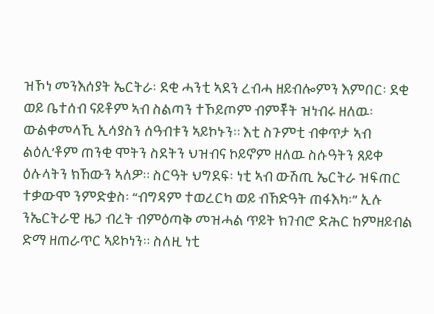ዝኾነ መንእሰያት ኤርትራ፡ ደቂ ሓንቲ ኣደን ረብሓ ዘይብሎምን እምበር፡ ደቂ ወይ ቤተሰብ ናይቶም ኣብ ስልጣን ተኾይጦም ብምቾት ዝነብሩ ዘለዉ፡ ውልቀመላኺ ኢሳያስን ሰዓብቱን ኣይኮኑን። እቲ ስጉምቲ ብቀጥታ ኣብ ልዕሊ’ቶም ጠንቂ ሞትን ስደትን ህዝብና ኮይኖም ዘለዉ ስሱዓትን ጸይቀ ዕሉላትን ክኸውን ኣለዎ። ስርዓት ህግደፍ፡ ነቲ ኣብ ውሽጢ ኤርትራ ዝፍጠር ተቃውሞ ንምድቋስ፡ “ብግዳም ተወረርካ ወይ ብኸድዓት ጠፋእካ፡” ኢሉ ንኤርትራዊ ዜጋ ብረት ብምዕጣቅ መዝሓል ጥይት ክገብሮ ድሕር ከምዘይብል ድማ ዘጠራጥር ኣይኮነን። ስለዚ ነቲ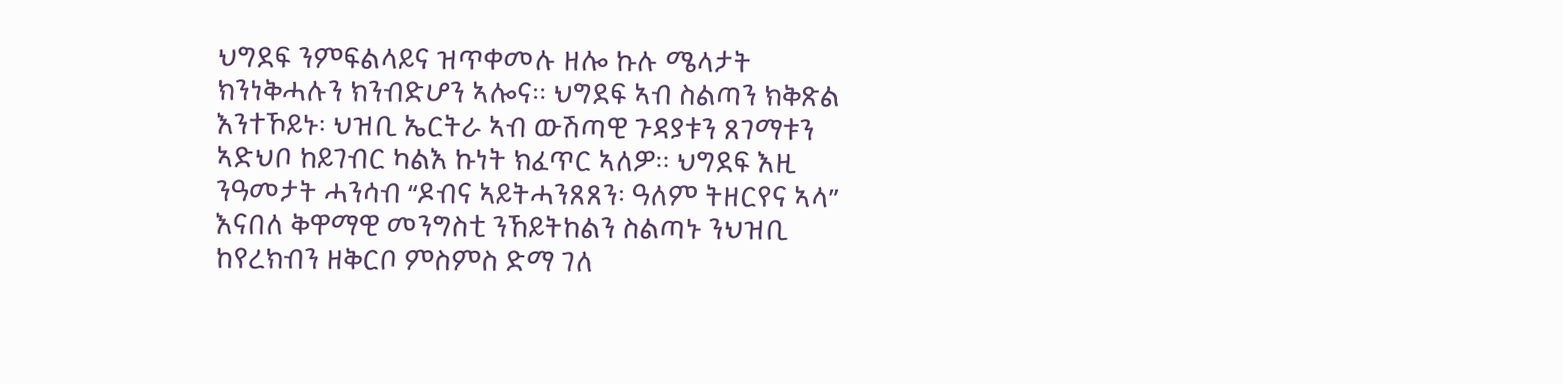ህግደፍ ንምፍልላይና ዝጥቀመሉ ዘሎ ኩሉ ሜላታት ክንነቅሓሉን ክንብድሆን ኣሎና። ህግደፍ ኣብ ስልጣን ክቅጽል እንተኾይኑ፡ ህዝቢ ኤርትራ ኣብ ውሽጣዊ ጉዳያቱን ጸገማቱን ኣድህቦ ከይገብር ካልእ ኩነት ክፈጥር ኣለዎ። ህግደፍ እዚ ንዓመታት ሓንሳብ “ዶብና ኣይትሓንጸጸን፡ ዓለም ትዘርየና ኣላ” እናበለ ቅዋማዊ መንግስቲ ንኸይትከልን ስልጣኑ ንህዝቢ ከየረክብን ዘቅርቦ ምስምስ ድማ ገለ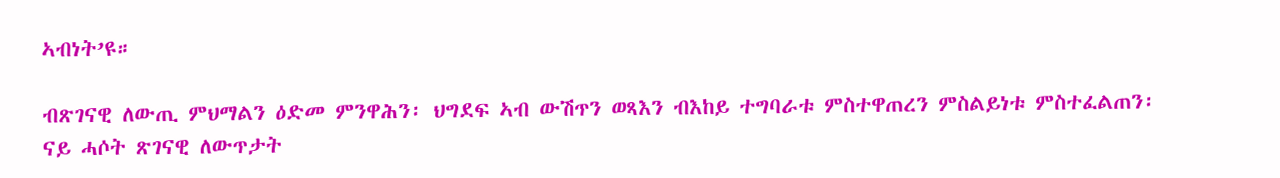ኣብነት’ዩ።

ብጽገናዊ ለውጢ ምህማልን ዕድመ ምንዋሕን፡ ህግደፍ ኣብ ውሽጥን ወጻእን ብእከይ ተግባራቱ ምስተዋጠረን ምስልይነቱ ምስተፈልጠን፡ ናይ ሓሶት ጽገናዊ ለውጥታት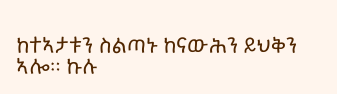ከተኣታቱን ስልጣኑ ከናውሕን ይህቅን ኣሎ። ኩሉ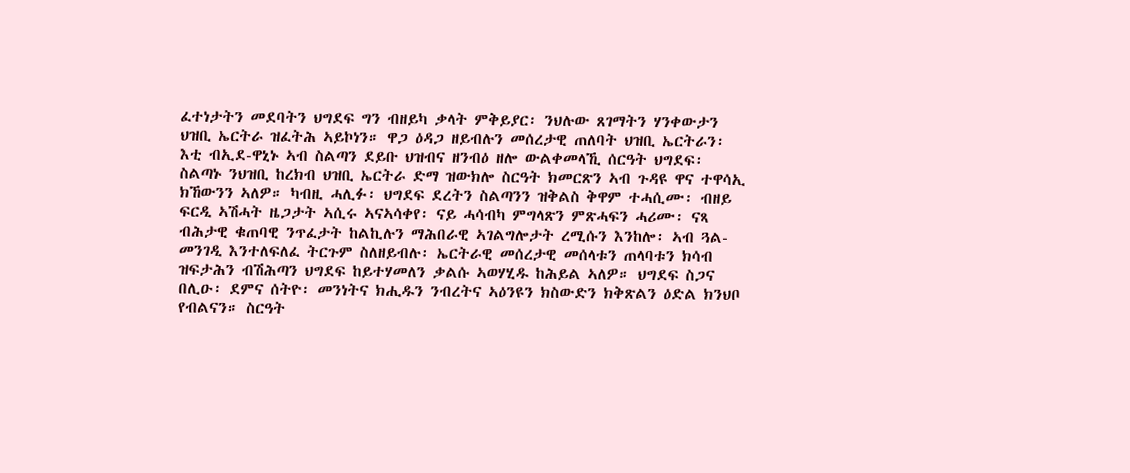ፈተነታትን መደባትን ህግደፍ ግን ብዘይካ ቃላት ምቅይያር፡ ንህሉው ጸገማትን ሃንቀውታን ህዝቢ ኤርትራ ዝፈትሕ ኣይኮነን። ዋጋ ዕዳጋ ዘይብሉን መሰረታዊ ጠለባት ህዝቢ ኤርትራን፡ እቲ ብኢደ-ዋኒኑ ኣብ ስልጣን ደይቡ ህዝብና ዘንብዕ ዘሎ ውልቀመላኺ ሰርዓት ህግደፍ፡ ስልጣኑ ንህዝቢ ከረክብ ህዝቢ ኤርትራ ድማ ዝውክሎ ስርዓት ክመርጽን ኣብ ጉዳዩ ዋና ተዋሳኢ ክኸውንን ኣለዎ። ካብዚ ሓሊፉ፡ ህግደፍ ደረትን ስልጣንን ዝቅልስ ቅዋም ተሓሲሙ፡ ብዘይ ፍርዲ ኣሽሓት ዜጋታት ኣሲሩ ኣናኣሳቀየ፡ ናይ ሓሳብካ ምግላጽን ምጽሓፍን ሓሪሙ፡ ናጻ ብሕታዊ ቁጠባዊ ንጥፈታት ከልኪሉን ማሕበራዊ ኣገልግሎታት ረሚሱን እንከሎ፡ ኣብ ጓል-መንገዲ እንተለፍለፈ ትርጉም ስለዘይብሉ፡ ኤርትራዊ መሰረታዊ መሰላቱን ጠላባቱን ክሳብ ዝፍታሕን ብሽሕጣን ህግደፍ ከይተሃመለን ቃልሱ ኣወሃሂዱ ከሕይል ኣለዎ። ህግደፍ ስጋና በሊዑ፡ ደምና ሰትዮ፡ መንነትና ክሒዱን ንብረትና ኣዕንዩን ክስውድን ክቅጽልን ዕድል ክንህቦ የብልናን። ስርዓት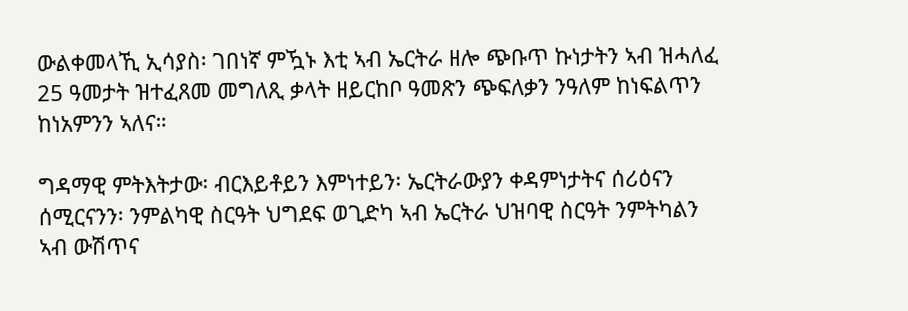ውልቀመላኺ ኢሳያስ፡ ገበነኛ ምዃኑ እቲ ኣብ ኤርትራ ዘሎ ጭቡጥ ኩነታትን ኣብ ዝሓለፈ 25 ዓመታት ዝተፈጸመ መግለጺ ቃላት ዘይርከቦ ዓመጽን ጭፍለቃን ንዓለም ከነፍልጥን ከነአምንን ኣለና።

ግዳማዊ ምትእትታው፡ ብርእይቶይን እምነተይን፡ ኤርትራውያን ቀዳምነታትና ሰሪዕናን ሰሚርናንን፡ ንምልካዊ ስርዓት ህግደፍ ወጊድካ ኣብ ኤርትራ ህዝባዊ ስርዓት ንምትካልን ኣብ ውሽጥና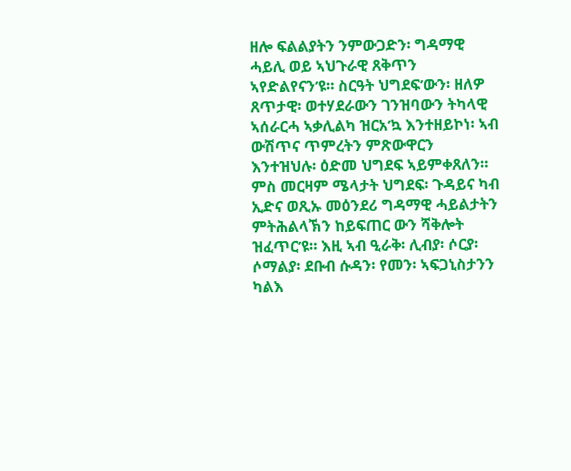ዘሎ ፍልልያትን ንምውጋድን፡ ግዳማዊ ሓይሊ ወይ ኣህጉራዊ ጸቅጥን ኣየድልየናን’ዩ። ስርዓት ህግደፍ’ውን፡ ዘለዎ ጸጥታዊ፡ ወተሃደራውን ገንዝባውን ትካላዊ ኣሰራርሓ ኣቃሊልካ ዝርአ’ኳ እንተዘይኮነ፡ ኣብ ውሽጥና ጥምረትን ምጽውዋርን እንተዝህሉ፡ ዕድመ ህግደፍ ኣይምቀጸለን። ምስ መርዛም ሜላታት ህግደፍ፡ ጉዳይና ካብ ኢድና ወጺኡ መዕንደሪ ግዳማዊ ሓይልታትን ምትሕልላኽን ከይፍጠር ውን ሻቅሎት ዝፈጥር’ዩ። እዚ ኣብ ዒራቅ፡ ሊብያ፡ ሶርያ፡ ሶማልያ፡ ደቡብ ሱዳን፡ የመን፡ ኣፍጋኒስታንን ካልእ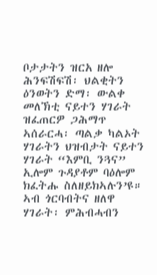ቦታታትን ዝርአ ዘሎ ሕንፍሽፍሽ፡ ህልቂትን ዕንወትን ድማ፡ ውልቀ መለኽቲ ናይተን ሃገራት ዝፈጠርዎ ጋሕማጥ ኣሰራርሓ፡ ጣልቃ ካልኦት ሃገራትን ህዝብታት ናይተን ሃገራት “እምቢ ንጓና” ኢሎም ጉዳያቶም ባዕሎም ክፈትሑ ስለዘይክኣሉን’ዩ። ኣብ ጎርባብትና ዘለዋ ሃገራት፡ ምሕብሓብን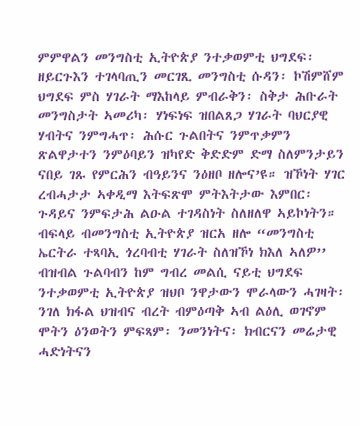ምምዋልን መንግስቲ ኢትዮጵያ ንተቃወምቲ ህግደፍ፡ ዘይርጉእን ተገላባጢን መርገጺ መንግስቲ ሱዳን፡ ኮሽምሸም ህግደፍ ምስ ሃገራት ማእከላይ ምብራቅን፡ ስቅታ ሕቡራት መንግስታት ኣመሪካ፡ ሃነፍነፍ ዝበልጸጋ ሃገራት ባህርያዊ ሃብትና ንምግሓጥ፡ ሕሱር ጉልበትና ንምጥቃምን ጽልዋታተን ንምዕባይን ዝካየድ ቅድድም ድማ ስለምንታይን ናበይ ገጹ የምርሕን ብዓይንና ንዕዘቦ ዘሎና’ዩ። ዝኾነት ሃገር ረብሓታታ ኣቀዲማ እትፍጽሞ ምትእትታው እምበር፡ ጉዳይና ንምፍታሕ ልዑል ተገዳስነት ስለዘለዋ ኣይኮነትን። ብፍላይ ብመንግስቲ ኢትዮጵያ ዝርአ ዘሎ “መንግስቲ ኤርትራ ተጻባኢ ጎረባብቲ ሃገራት ስለዝኾነ ክእለ ኣለዎ’’ ብዝብል ጉልባብን ከም ግብረ መልሲ ናይቲ ህግደፍ ንተቃወምቲ ኢትዮጵያ ዝህቦ ንዋታውን ሞራላውን ሓገዛት፡ ንገለ ክፋል ህዝብና ብረት ብምዕጣቅ ኣብ ልዕሊ ወገኖም ሞትን ዕንወትን ምፍጻም፡ ንመንነትና፡ ክብርናን መሬታዊ ሓድነትናን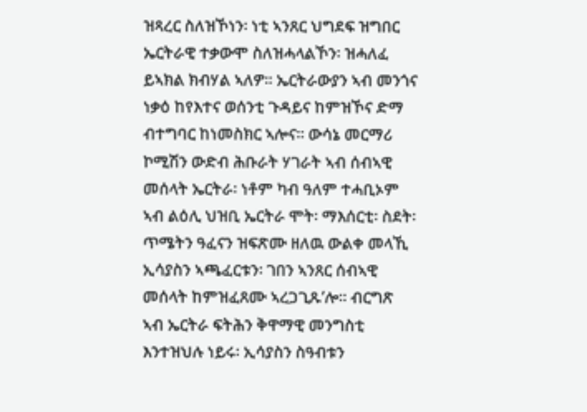ዝጻረር ስለዝኾነን፡ ነቲ ኣንጸር ህግደፍ ዝግበር ኤርትራዊ ተቃውሞ ስለዝሓላልኾን፡ ዝሓለፈ ይኣክል ክብሃል ኣለዎ፡፡ ኤርትራውያን ኣብ መንጎና ነቃዕ ከየእተና ወሰንቲ ጉዳይና ከምዝኾና ድማ ብተግባር ከነመስክር ኣሎና። ውሳኔ መርማሪ ኮሚሽን ውድብ ሕቡራት ሃገራት ኣብ ሰብኣዊ መሰላት ኤርትራ፡ ነቶም ካብ ዓለም ተሓቢኦም ኣብ ልዕሊ ህዝቢ ኤርትራ ሞት፡ ማእሰርቲ፡ ስደት፡ ጥሜትን ዓፈናን ዝፍጽሙ ዘለዉ ውልቀ መላኺ ኢሳያስን ኣጫፈርቱን፡ ገበን ኣንጸር ሰብኣዊ መሰላት ከምዝፈጸሙ ኣረጋጊጹ’ሎ። ብርግጽ ኣብ ኤርትራ ፍትሕን ቅዋማዊ መንግስቲ እንተዝህሉ ነይሩ፡ ኢሳያስን ስዓብቱን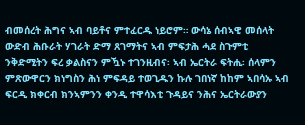ብመሰረት ሕግና ኣብ ባይቶና ምተፈርዱ ነይሮም። ውሳኔ ሰብኣዊ መሰላት ውድብ ሕቡራት ሃገራት ድማ ጸገማትና ኣብ ምፍታሕ ሓደ ስጉምቲ ንቅድሚትን ፍረ ቃልስናን ምዃኑ ተገንዚብና፡ ኣብ ኤርትራ ፍትሒ፡ ሰላምን ምጽውዋርን ክነግስን ሕነ ምፍዳይ ተወጊዱን ኩሉ ገበነኛ ከከም ኣበሳኡ ኣብ ፍርዲ ክቀርብ ክንኣምንን ቀንዲ ተዋሳእቲ ጉዳይና ንሕና ኤርትራውያን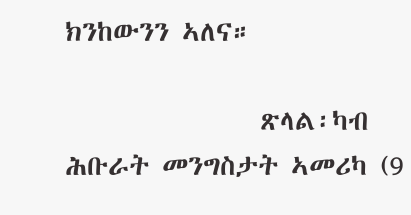ክንከውንን ኣለና።

               ጽላል፡ካብ ሕቡራት መንግስታት ኣመሪካ (9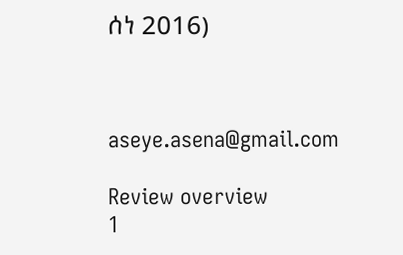ሰነ 2016)



aseye.asena@gmail.com

Review overview
1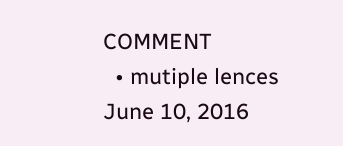COMMENT
  • mutiple lences June 10, 2016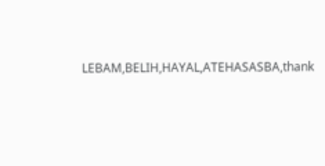LEBAM,BELIH,HAYAL,ATEHASASBA,thank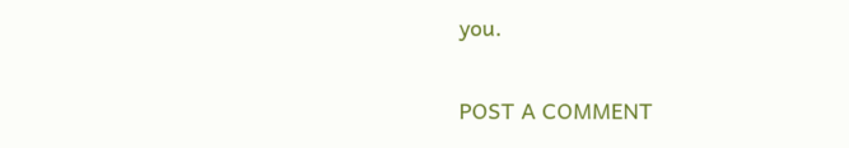you.

POST A COMMENT